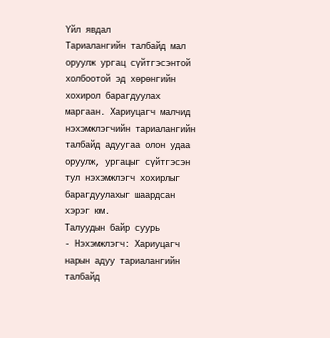Үйл явдал
Тариалангийн талбайд мал оруулж ургац сүйтгэсэнтой холбоотой эд хөрөнгийн хохирол барагдуулах маргаан. Хариуцагч малчид нэхэмжлэгчийн тариалангийн талбайд адуугаа олон удаа оруулж, ургацыг сүйтгэсэн тул нэхэмжлэгч хохирлыг барагдуулахыг шаардсан хэрэг юм.
Талуудын байр суурь
- Нэхэмжлэгч: Хариуцагч нарын адуу тариалангийн талбайд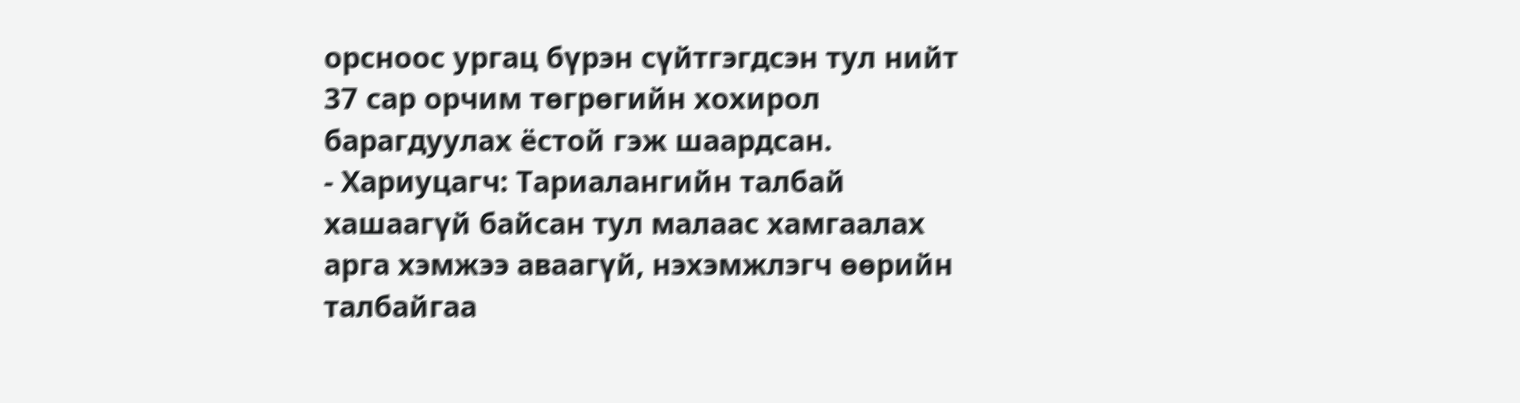орсноос ургац бүрэн сүйтгэгдсэн тул нийт 37 сар орчим төгрөгийн хохирол барагдуулах ёстой гэж шаардсан.
- Хариуцагч: Тариалангийн талбай хашаагүй байсан тул малаас хамгаалах арга хэмжээ аваагүй, нэхэмжлэгч өөрийн талбайгаа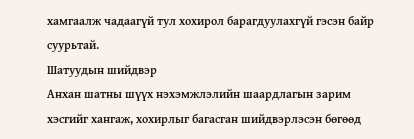хамгаалж чадаагүй тул хохирол барагдуулахгүй гэсэн байр суурьтай.
Шатуудын шийдвэр
Анхан шатны шүүх нэхэмжлэлийн шаардлагын зарим хэсгийг хангаж, хохирлыг багасган шийдвэрлэсэн бөгөөд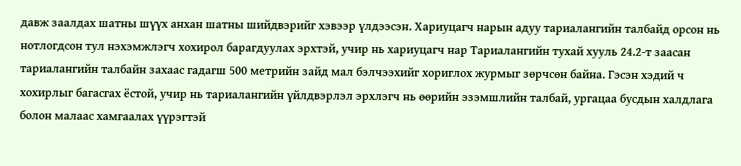давж заалдах шатны шүүх анхан шатны шийдвэрийг хэвээр үлдээсэн. Хариуцагч нарын адуу тариалангийн талбайд орсон нь нотлогдсон тул нэхэмжлэгч хохирол барагдуулах эрхтэй, учир нь хариуцагч нар Тариалангийн тухай хууль 24.2-т заасан тариалангийн талбайн захаас гадагш 500 метрийн зайд мал бэлчээхийг хориглох журмыг зөрчсөн байна. Гэсэн хэдий ч хохирлыг багасгах ёстой, учир нь тариалангийн үйлдвэрлэл эрхлэгч нь өөрийн эзэмшлийн талбай, ургацаа бусдын халдлага болон малаас хамгаалах үүрэгтэй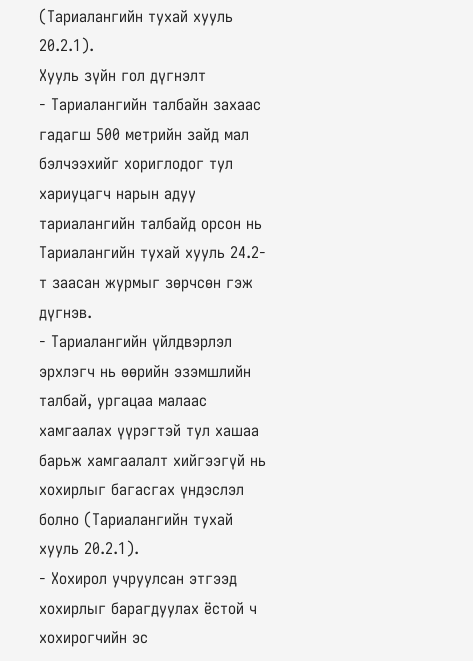(Тариалангийн тухай хууль 20.2.1).
Хууль зүйн гол дүгнэлт
- Тариалангийн талбайн захаас гадагш 500 метрийн зайд мал бэлчээхийг хориглодог тул хариуцагч нарын адуу тариалангийн талбайд орсон нь Тариалангийн тухай хууль 24.2-т заасан журмыг зөрчсөн гэж дүгнэв.
- Тариалангийн үйлдвэрлэл эрхлэгч нь өөрийн эзэмшлийн талбай, ургацаа малаас хамгаалах үүрэгтэй тул хашаа барьж хамгаалалт хийгээгүй нь хохирлыг багасгах үндэслэл болно (Тариалангийн тухай хууль 20.2.1).
- Хохирол учруулсан этгээд хохирлыг барагдуулах ёстой ч хохирогчийн эс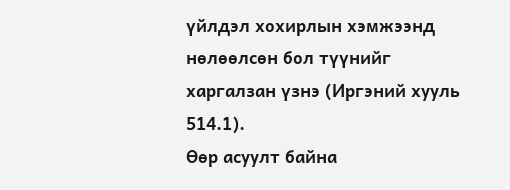үйлдэл хохирлын хэмжээнд нөлөөлсөн бол түүнийг харгалзан үзнэ (Иргэний хууль 514.1).
Өөр асуулт байна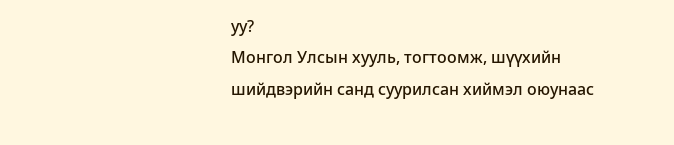уу?
Монгол Улсын хууль, тогтоомж, шүүхийн шийдвэрийн санд суурилсан хиймэл оюунаас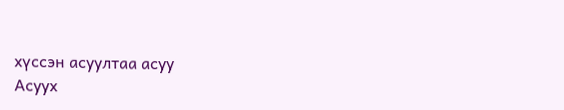хүссэн асуултаа асуу
Асуух